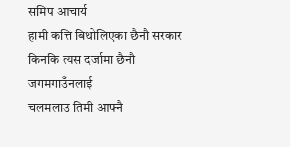समिप आचार्य
हामी कत्ति बिथोलिएका छैनौ सरकार
किनकि त्यस दर्जामा छैनौ जगमगाउँनलाई
चलमलाउ तिमी आफ्नै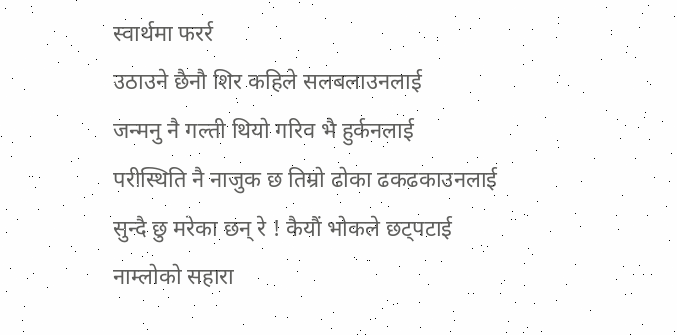स्वार्थमा फरर्र
उठाउने छैनौ शिर कहिले सलबलाउनलाई
जन्मनु नै गल्ती थियो गरिव भै हुर्कनलाई
परीस्थिति नै नाजुक छ तिम्रो ढोका ढकढकाउनलाई
सुन्दै छु मरेका छन् रे ! कैयौं भोकले छट्पटाई
नाम्लोको सहारा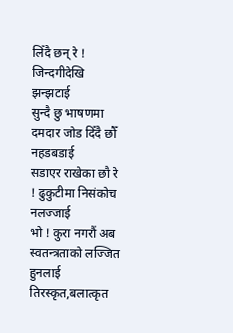लिँदै छन् रे ! जिन्दगीदेखि झन्झटाई
सुन्दै छु भाषणमा दमदार जोड दिँदै छौँ नहडबडाई
सडाएर राखेका छौ रे ! ढुकुटीमा निसंकोच नलज्जाई
भो ! कुरा नगरौं अब स्वतन्त्रताको लज्जित हुनलाई
तिरस्कृत,बलात्कृत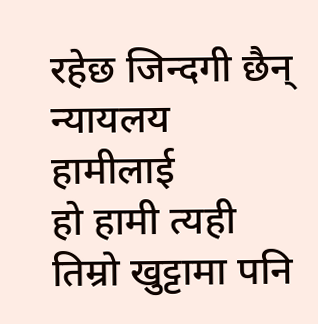रहेछ जिन्दगी छैन् न्यायलय हामीलाई
हो हामी त्यही तिम्रो खुट्टामा पनि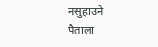नसुहाउने
पैताला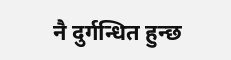नै दुर्गन्धित हुन्छ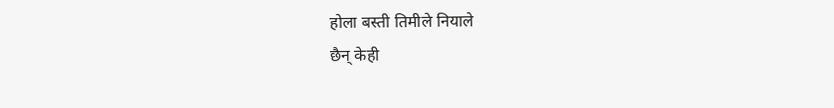होला बस्ती तिमीले नियाले
छैन् केही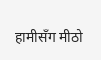हामीसँग मीठो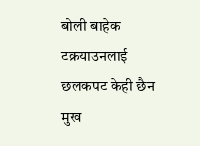बोली बाहेक टक्रयाउनलाई
छलकपट केही छैन मुख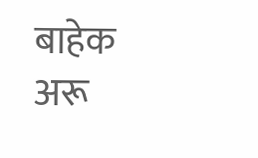बाहेक अरू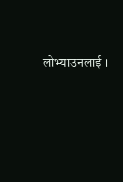लोभ्याउनलाई ।